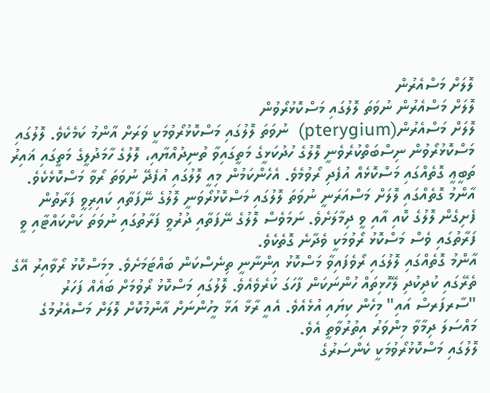ލޮލަށް މަސްއެރުން
ލޮލަށް މަސްއެރުން ނުވަތަ ލޮލުގައި މަސްކޮޅުރޯވުން
ލޮލަށް މަސްއެރުން(pterygium)  ނުވަތަ ލޮލުގައި މަސްކޮޅުރޯވުމަކީ ވަރަށް އާންމު ކަމެކެވެ. ލޮލުގައި މަސްކޮޅުރޯވުން ނިސްބަތްކުރެވެނީ ލޮލުގެ ހުދުކަޅީގެ މަތީގައިވާ ތުނިދުއްޔާއި، ލޮލުގެ ހާމަދުލީގެ މަތީގައި ޣައިރު ތަބީޢީ ގޮތެއްގައި މަސްކޮޅެއް އުފެދި ރޯވުމެވެ. އެހެންކަމުން މިއީ ލޮލުގައި އުފެދޭ ނުވަތަ ރޯވާ މަސްކޮޅެކެވެ. އާންމު ގޮތެއްގައި ލޮލަށް މަސްއަރަނީ ނުވަތަ ލޮލުގައި މަސްކޮޅުރޯވަނީ ލޮލުގެ ނޭފަތާއި ކައިރިވީ ފަރާތުން ފެށިގެން ލޮލުގެ ކޮއި އާއި ވީ ދިމާލަށެވެ. ނަމަވެސް ލޮލުގެ ނޭފަތާއި ދުރުވީ ފަރާތުގައި ނުވަތަ ކަށްކައްޓާއި ވީ ފަރާތުގައި ވެސް މަސްކޮޅު ރޯވުމަކީ ވެދާނެ ގޮތެކެވެ.
އާންމު ގޮތެއްގައި ލޮލުގައި ރޯވެފައިވާ މަސްކޮޅު އިންނާނީ ތިނެސްކަން ބައްޓަމަށެވެ. މިމަސްކޮޅު ރޯވާއިރު އޭގެ ތެރޭގައި ކުދިކުދި ލޭހޮޅިތައް ހުންނަކަން ފާހަގަ ކުރެވެއެވެ. ލޮލުގައި މަސްކޮޅު ރޯވުމަށް ބައެއް ފަހަރު "ސާރފަރސް އައި" މިހެން ކިޔައި އުޅެއެވެ. އެއީ ރާޅާ އަޅާ މީހުންނަށް އާންމުކޮށް ލޮލަށް މަސްއެރުމުގެ މައްސަލަ ދިމާވާ މިންވަރު އިތުރުވާތީ އެވެ.
ލޮލުގައި މަސްކޮޅުރޯވުމަކީ ކެންސަރުގެ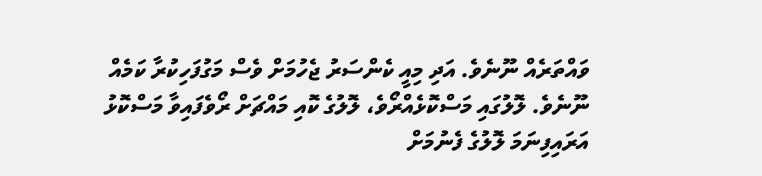ވައްތަރެއް ނޫނެވެ. އަދި މިއީ ކެންސަރު ޖެހުމަށް ވެސް މަގުފަހިކުރާ ކަމެއް ނޫނެވެ. ލޮލުގައި މަސްކޮޅެއްރޯވެ، ލޮލުގެ ކޮއި މައްޗަށް ރޯވެފައިވާ މަސްކޮޅު އަރައިފިނަމަ ލޮލުގެ ފެނުމަށް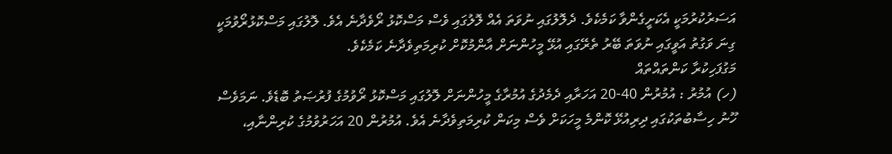އަސަރުކުރުމަކީ އެކަށީގެންވާ ކަމެކެވެ. ދެލޮލުގައި ނުވަތަ އެއް ލޮލުގައި ވެސް މަސްކޮޅު ރޯވެދާނެ އެވެ. ލޮލުގައި މަސްކޮޅުރޯވުމަކީ ގިނަ ވަގުތު އަވީގައި ނުވަތަ ބޭރު ތެރޭގައި އުޅޭ މީހުންނަށް އާންމުކޮށް ކުރިމަތިވެދާނެ ކަމެކެވެ.
މަގުފަހިކުރާ ކަންތައްތައް
(ހ) އުމުރު : އުމުރުން 40-20 އަހަރާއި ދެމެދުގެ އުމުރާގެ މީހުންނަށް ލޮލުގައި މަސްކޮޅު ރޯވުމުގެ ފުރުޞަތު ބޮޑެވެ. ނަމަވެސް ހޫނު ހިސާބުތަކުގައި ދިރިއުޅޭ ކޮންމެ މީހަކަށް ވެސް މިކަން ކުރިމަތިވެދާނެ އެވެ. އުމުރުން 20 އަހަރުވުމުގެ ކުރިންނާއި،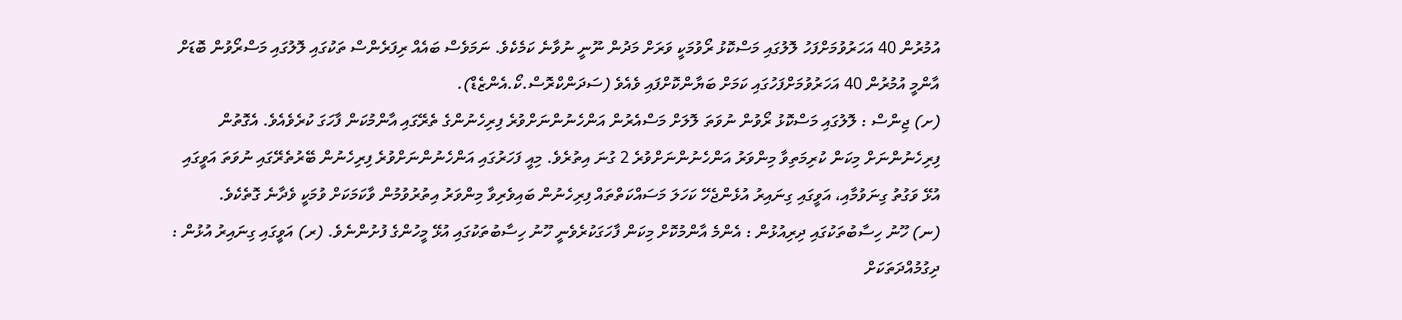އުމުރުން 40 އަހަރުވުމަށްފަހު ލޮލުގައި މަސްކޮޅު ރޯވުމަކީ ވަރަށް މަދުން ނޫނީ ނުވާނެ ކަމެކެވެ. ނަމަވެސް ބައެއް ރިފަރެންސް ތަކުގައި ލޮލުގައި މަސްރޯވުން ބޮޑަށް އާންމީ އުމުރުން 40 އަހަރުވުމަށްފަހުގައި ކަމަށް ބަޔާންކޮށްފައި ވެއެވެ (ސަދަންކްރޮސް.ކޯ.އެންޒެޑް).
(ށ) ޖިންސް : ލޮލުގައި މަސްކޮޅު ރޯވުން ނުވަތަ ލޮލަށް މަސްއެރުން އަންހެނުންނަށްވުރެ ފިރިހެނުންގެ ތެރޭގައި އާންމުކަން ފާހަގަ ކުރެވެއެވެ. އެގޮތުން ފިރިހެނުންނަށް މިކަން ކުރިމަތިވާ މިންވަރު އަންހެނުންނަށްވުރެ 2 ގުނަ އިތުރެވެ. މިއީ ފަހަރުގައި އަންހެނުންނަށްވުރެ ފިރިހެނުން ބޭރުތެރޭގައި ނުވަތަ އަވީގައި އުޅޭ ވަގުތު ގިނަވުމާއި، އަވީގައި ގިނައިރު އުޅެންޖެހޭ ކަހަލަ މަސައްކަތްތައް ފިރިހެނުން ބައިވެރިވާ މިންވަރު އިތުރުވުމުން ވާކަމަކަށް ވުމަކީ ވެދާނެ ގޮތެކެވެ.
(ނ) ހޫނު ހިސާބުތަކުގައި ދިރިއުޅުން : އެންމެ އާންމުކޮށް މިކަން ފާހަގަކުރެވެނީ ހޫނު ހިސާބުތަކުގައި އުޅޭ މީހުންގެ ފުށުންނެވެ. (ރ) އަވީގައި ގިނައިރު އުޅުން : ދިގުމުއްދަތަކަށް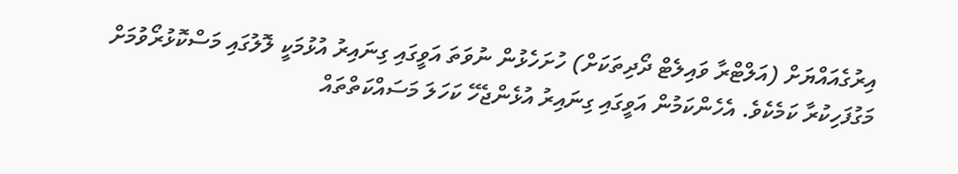އިރުގެއައްޔަށް (އަލްޓްރާ ވައިލެޓް ދޯދިތަކަށް) ހުށަހެޅުން ނުވަތަ އަވީގައި ގިނައިރު އުޅުމަކީ ލޮލުގައި މަސްކޮޅުރޯވުމަށް މަގުފަހިކުރާ ކަމެކެވެ. އެހެންކަމުން އަވީގައި ގިނައިރު އުޅެންޖެހޭ ކަހަލަ މަސައްކަތްތައް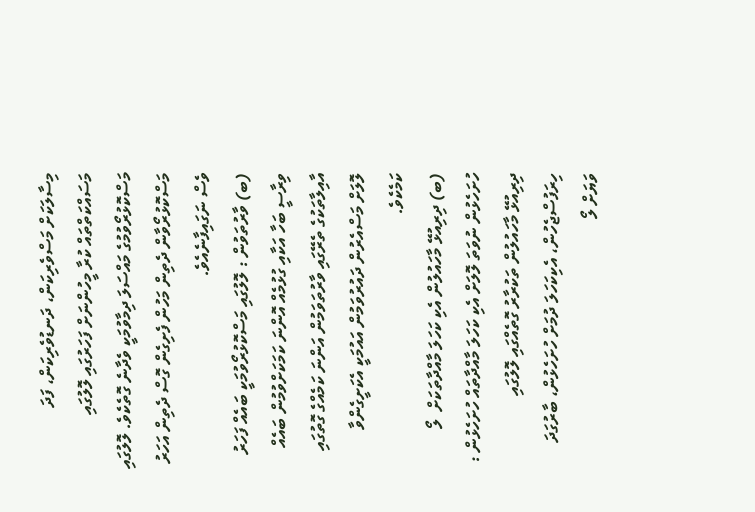މިސާލަކަށް މަސްވެރިކަން، ދަނޑުވެރިކަން، ފަދަ މަސައްކަތްތައް ކުރާ މީހުންނަށް ފަހަރުގައި ލޮލުގައި މަސްކޮޅުރޯވުމުގެ މައްސަލަ ދިމާވުމަކީ ވެދާނެ ގޮތެކެވެ. ލޮލުގައި މަސްކޮޅުރޯވާން ދެތިން މަހުން ފެށިގެން ގޮސް ދެތިން އަހަރު ވެސް ނަގައިފާނެއެވެ.
(ބ) ވާރުތަވުން : ލޮލުގައި މަސްކޮޅުރޯވުމަކީ ބައެއް ފަހަރު ވިރާސީ ބަހާ އަކާއި ގުޅުމެއް އޮންނަ ކަމަކަށްވުމުން ބައެއް އާއިލާތަކުގެ ތެރޭގައި ވާރުތަވަމުން އަންނަ ކަމެއްގެ ގޮތުގައި ލޮލަށް މަސްއެރުން ދައުރުވަމުން އައުމަކީ އެކަށީގެންވާ ކަމެކެވެ.
(ބ) ދިރިއުޅޭ މާހައުލުން އެކި ކަހަލަ މާއްދާތަކަށް  ލޯ ހުށަހެޅުން ނުވަތަ ލޮލަށް އެކި ކަހަލަ މާއްދާތައް ހުށަހެޅުން : ދިރިއުޅޭ މާހައުލުން ތަކުރާރު ގޮތެއްގައި ލޮލުގައި ހިރަފުސްޖެހުން، އެކިކަހަލަ ދުމަށް ހުށަހެޅުން، ބާރުގަދަ ވަޔަށް ލޯ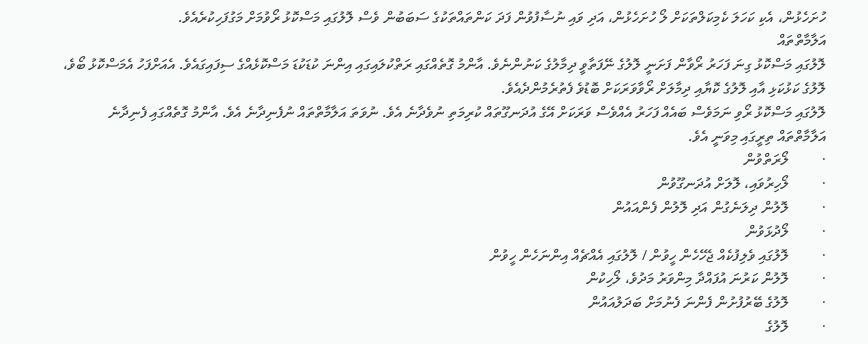ހުށަހެޅުން، އެކި ކަހަލަ ކެމިކަލްތަކަށް ލޯ ހުށަހެޅުން، އަދި ވައި ނުސާފުވުން ފަދަ ކަންތައްތަކުގެ ސަބަބުން ވެސް ލޮލުގައި މަސްކޮޅު ރޯވުމަށް މަގުފަހިކުރެއެވެ.
އަލާމާތްތައް
ލޮލުގައި މަސްކޮޅު ގިނަ ފަހަރު ރޯވާން ފަށަނީ ލޮލުގެ ނޭފަތާވީ ދިމާލުގެ ކަނުންނެވެ. އާންމު ގޮތެއްގައި ރަތްކުލައިގައި އިންނަ ކުޑަކުޑަ މަސްކޮޅެއްގެ ސިފައިގައެވެ. އެއަށްފަހު އެމަސްކޮޅު ބޯވެ، ލޮލުގެ ކަޅުކަޅި އާއި ލޮލުގެ ކޮޔާއި ދިމާލަށް ރޯވާވަރަކަށް ބޮޑުވެ ފެތުރެމުންދެއެވެ.
ލޮލުގައި މަސްކޮޅު ރޯވި ނަމަވެސް ބައެއް ފަހަރު އެއްވެސް ވަރަކަށް އޭގެ އުދަނގޫތައް ކުރިމަތި ނުވެދާނެ އެވެ. ނުވަތަ އަލާމާތްތައް ނުފެނިދާނެ އެވެ. އާންމު ގޮތެއްގައި ފެނިދާނެ އަލާމާތްތައް ތިރީގައި މިވަނީ އެވެ.
·         ލޯރަތްވުން
·         ލޯހިރުވައި، ލޮލަށް އުދަނގޫވުން
·         ލޮލުން ދިލަނެގުން އަދި ލޮލުން ފެންއައުން
·         ލޯދުޅަވުން
·         ލޮލުގައި ވެލިފުކެއް ޖެހޭހެން ހީވުން / ލޮލުގައި އެއްޗެއް އިންނަހެން ހީވުން
·         ލޮލުން ކަރުނަ އުފައްދާ މިންވަރު މަދުވެ، ލޯހިކުން
·         ލޮލުގެ ބޭރުފުށުން ފެންނަ ފެނުމަށް ބަދަލުއައުން
·         ލޮލުގެ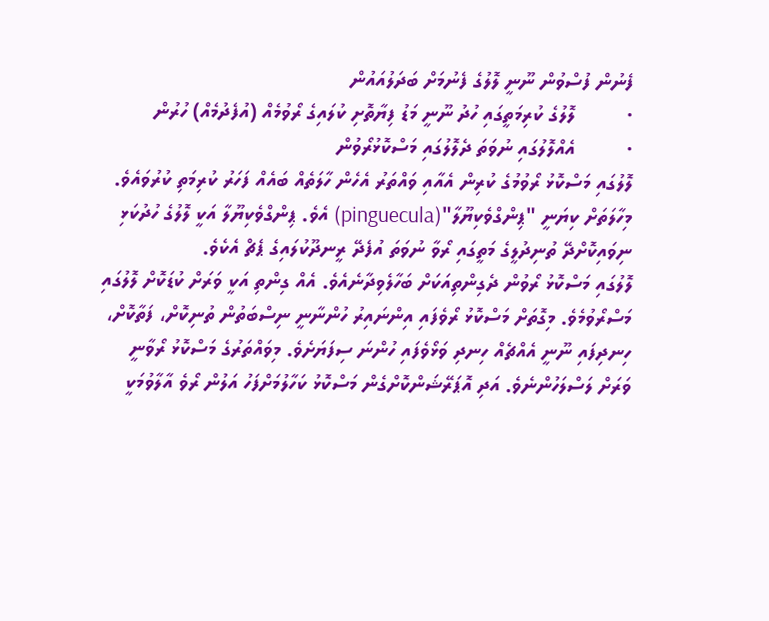ފެނުން ފުސްވުން ނޫނީ ލޮލުގެ ފެނުމަށް ބަދަލުއައުން
·         ލޮލުގެ ކުރިމަތީގައި ހުދު ނޫނީ މަޑު ފިޔާތޮށި ކުލައިގެ ރޯވުމެއް (އުފެދުމެއް) ހުރުން
·         އެއްލޮލުގައި ނުވަތަ ދެލޮލުގައި މަސްކޮޅުރޯވުން
ލޮލުގައި މަސްކޮޅު ރޯވުމުގެ ކުރިން އެއާއި ވައްތަރު އެހެން ހާލަތެއް ބައެއް ފަހަރު ކުރިމަތި ކުރުވައެވެ. މިހާލަތަށް ކިޔަނީ "ޕިންގްވެކިޔޫލާ"(pinguecula) އެވެ. ޕިންގްވެކިޔޫލާ އަކީ ލޮލުގެ ހުދުކަޅި ނިވައިކޮށްދޭ ތުނިދުލީގެ މަތީގައި ރޯވާ ނުވަތަ އުފެދޭ ރީނދޫކުލައިގެ ޕެޗް އެކެވެ.
ލޮލުގައި މަސްކޮޅު ރޯވުން ދެގިންތިއަކަށް ބަހާލެވިދާނެއެވެ. އެއް ގިންތި އަކީ ވަރަށް ކުޑަކޮށް ލޮލުގައި މަސްރޯވުމެވެ. މިގޮތަށް މަސްކޮޅު ރޯވެފައި އިންނައިރު ހުންނާނީ ނިސްބަތުން ތުނިކޮށް، ފަތާކޮށް، ހިނދިފައި ނޫނީ އެއްޗެއް ހިނދި ވަޅޯވެފައި ހުންނަ ސިފަޔަށެވެ. މިވައްތަރުގެ މަސްކޮޅު ރޯވާނީ ވަރަށް ލަސްލަހުންނެވެ. އަދި އޮޕަރޭޝަންކޮށްގެން މަސްކޮޅު ކަހާލުމަށްފަހު އަލުން ރޯވެ އާލާވުމަކީ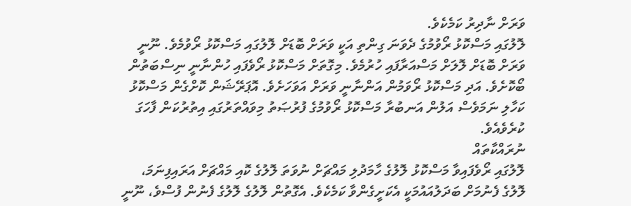ވަރަށް ނާދިރު ކަމެކެވެ.
ލޮލުގައި މަސްކޮޅު ރޯވުމުގެ ދެވަނަ ގިންތި އަކީ ވަރަށް ބޮޑަށް ލޮލުގައި މަސްކޮޅު ރޯވުމެވެ. ނޫނީ ވަރަށް ބޮޑަށް ލޮލަށް މަސްއަރާފައި ހުރުމެވެ. މިގޮތަށް މަސްކޮޅު ރޯވެފައި ހުންނާނީ ނިސްބަތުން ބޯކޮށެވެ. އަދި މަސްކޮޅު ރޯވަމުން އަންނާނީ ވަރަށް އަވަހަށެވެ. އޮޕަރޭޝަން ކޮށްގެން މަސްކޮޅު ކަހާލި ނަމަވެސް އަލުން އަނބުރާ މަސްކޮޅު ރޯވުމުގެ ފުރުޞަތު މިވައްތަރުގައި އިތުރުކަން ފާހަގަ ކުރެވެއެވެ.
ނުރައްކާތައް
ލޮލުގައި ރޯވެފައިވާ މަސްކޮޅު ލޮލުގެ ހާމަދުލި މައްޗަށް ނުވަތަ ލޮލުގެ ކޮއި މައްޗަށް އަރައިފިނަމަ، ލޮލުގެ ފެނުމަށް ބަދަލުއައުމަކީ އެކަށީގެންވާ ކަމެކެވެ. އެގޮތުން ލޮލުގެ ލޮލުގެ ފެނުން ފުސްވެ، ނޫނީ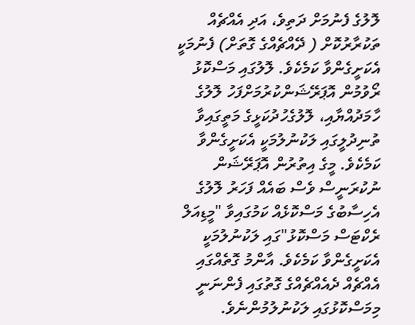ލޮލުގެ ފެނުމަށް ދަތިވެ، އަދި އެއްޗެއް ތަކުރާރުކޮށް ( ދޭއްޗެއްގެ ގޮތަށް) ފެނުމަކީ އެކަށީގެންވާ ކަމެކެވެ. ލޮލުގައި މަސްކޮޅު ރޯވުމުން އޮޕަރޭޝަންކުރުމަށްފަހު ލޮލުގެ ހާމަދުއްޔާއި، ލޮލުގެހުދުކަޅީގެ މަތީގައިވާ ތުނިދުލީގައި ލަކުނުލުމަކީ އެކަށީގެންވާ ކަމެކެވެ. މީގެ އިތުރުން އޮޕަރޭޝަން ނުކުރަނީސް ވެސް ބައެއް ފަހަރު ލޮލުގެ އެހިސާބުގެ މަސްކޮޅެއް ކަމުގައިވާ "މީޑިއަލް ރެކްޓަސް މަސްކޮޅު"ގައި ލަކުނުލުމަކީ އެކަށީގެންވާ ކަމެކެވެ. އާންމު ގޮތެއްގައި އެއްޗެއް ދެއެއްޗެއްގެ ގޮތުގައި ފެންނަނީ މިމަސްކޮޅުގައި ލަކުނުލުމުންނެވެ.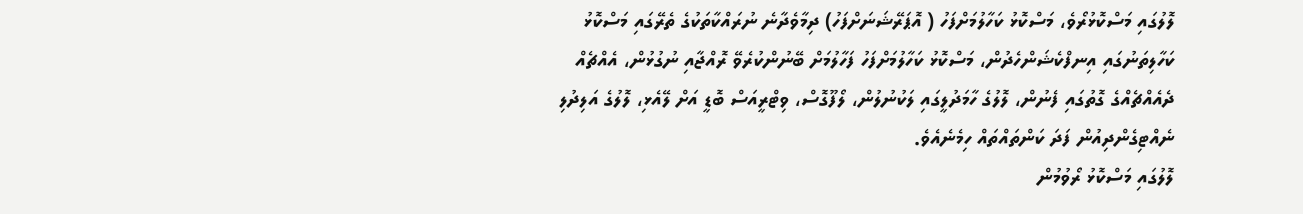ލޮލުގައި މަސްކޮޅުރޯވެ، މަސްކޮޅު ކަހާލުމަށްފަހު ( އޮޕަރޭޝަނަށްފަހު) ދިމާވެދާނެ ނުރައްކާތަކުގެ ތެރޭގައި މަސްކޮޅު ކަހާލިތަނުގައި އިނފްކެޝަންހެދުން، މަސްކޮޅު ކަހާލުމަށްފަހު ފަހާލުމަށް ބޭނުންކުރެވޭ ރޮއްޖާއި ނުގުޅުން، އެއްޗެއް ދެއެއްޗެއްގެ ގޮތުގައި ފެނުން، ލޮލުގެ ހާމަދުލީގައި ލަކުނުލުން، ލޯފޫގޮސް، ވިޓްރީއަސް ބޮޑީ އަށް ލޭއެޅި، ލޮލުގެ އަލިދުލި ނެއްޓިގެންދިއުން ފަދަ ކަންތައްތައް ހިމެނެއެވެ.
ލޮލުގައި މަސްކޮޅު ރޯވުމުން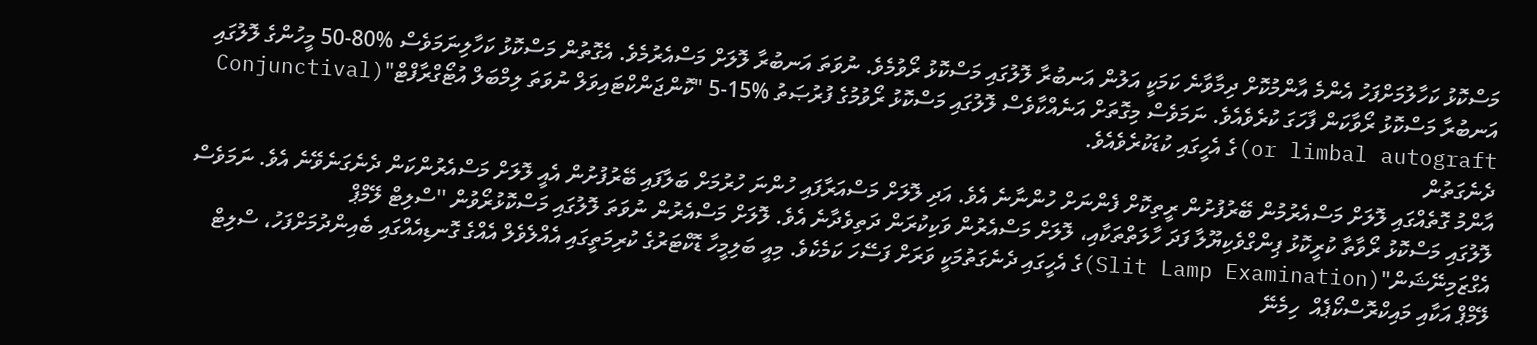މަސްކޮޅު ކަހާލުމަށްފަހު އެންމެ އާންމުކޮށް ދިމާވާނެ ކަމަކީ އަލުން އަނބުރާ ލޮލުގައި މަސްކޮޅު ރޯވުމެވެ. ނުވަތަ އަނބުރާ ލޮލަށް މަސްއެރުމެވެ. އެގޮތުން މަސްކޮޅު ކަހާލިނަމަވެސް %80-50 މީހުންގެ ލޮލުގައި އަނބުރާ މަސްކޮޅު ރޯވާކަން ފާހަގަ ކުރެވެއެވެ. ނަމަވެސް މިގޮތަށް އަނެއްކާވެސް ލޮލުގައި މަސްކޮޅު ރޯވުމުގެ ފުރުޞަތު %15-5 "ކޮންޖަންކްޓައިވަލް ނުވަތަ ލިމްބަލް އުޓޯގްރާފްޓް"(Conjunctival or limbal autograft)ގެ އެހީގައި ކުޑަކުރެވެއެވެ.
ދެނެގަތުން
އާންމު ގޮތެއްގައި ލޮލަށް މަސްއެރުމުން ބޭރުފުށުން ރީތިކޮށް ފެންނަށް ހުންނާނެ އެވެ. އަދި ލޮލަށް މަސްއަރާފައި ހުންނަ ހުރުމަށް ބަލާފައި ބޭރުފުށުން އެއީ ލޮލަށް މަސްއެރުންކަން ދެނެގަނެވޭނެ އެވެ. ނަމަވެސް ލޮލުގައި މަސްކޮޅު ރޯވާތާ ކުރީކޮޅު ޕިންގްވެކިޔޫލާ ފަދަ ހާލަތްތަކާއި، ލޮލަށް މަސްއެރުން ވަކިކުރަން ދަތިވެދާނެ އެވެ. ލޮލަށް މަސްއެރުން ނުވަތަ ލޮލުގައި މަސްކޮޅުރޯވުން ''ސްލިޓް ލޭމްޕް އެގްޒަމިނޭޝަން"(Slit Lamp Examination)ގެ އެހީގައި ދެނެގަތުމަކީ ވަރަށް ފަސޭހަ ކަމެކެވެ. މިއީ ބަލިމީހާ ޑޮކްޓަރުގެ ކުރިމަތީގައި އެއްލެވެލް އެއްގެ ގޮނޑިއެއްގައި ބެއިންދުމަށްފަހު، ސްލިޓް ލޭމްޕް އަކާއި މައިކްރޮސްކޯޕެއް  ހިމެނޭ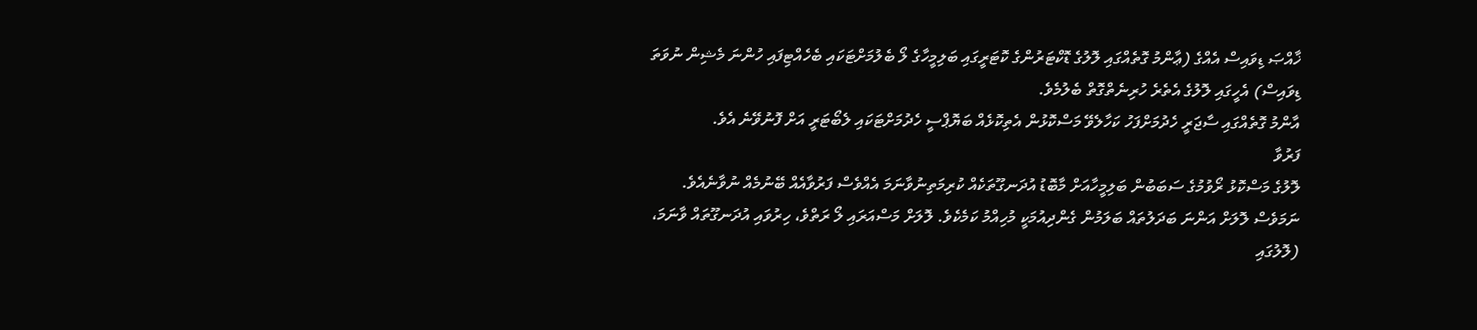ޚާއްޞަ ޑިވައިސް އެއްގެ (ޢާންމު ގޮތެއްގައި ލޮލުގެ ޑޮކްޓަރުންގެ ކޮޓަރީގައި ބަލިމީހާގެ ލޯ ބެލުމަށްޓަކައި ބެހެއްޓިފައި ހުންނަ މެޝިން ނުވަތަ ޑިވައިސް) އެހީގައި ލޮލުގެ އެތެރެ ހުރިނެތްގޮތް ބެލުމެވެ.
އާންމު ގޮތެއްގައި ސާޖަރީ ހެދުމަށްފަހު ކަހާލެވޭ މަސްކޮޅުން އެތިކޮޅެއް ބަޔޮޕްސީ ހެދުމަށްޓަކައި ލެބޯޓަރީ އަށް ފޮނުވޭނެ އެވެ.
ފަރުވާ
ލޮލުގެ މަސްކޮޅު ރޯވުމުގެ ސަބަބުން ބަލިމީހާއަށް މާބޮޑު އުދަނގޫތަކެއް ކުރިމަތިނުވާނަމަ އެއްވެސް ފަރުވާއެއް ބޭނުމެއް ނުވާނެއެވެ. ނަމަވެސް ލޮލަށް އަންނަ ބަދަލުތައް ބަލަމުން ގެންދިއުމަކީ މުހިއްމު ކަމެކެވެ. ލޮލަށް މަސްއަރައި ލޯ ރަތްވެ، ހިރުވައި އުދަނގޫތައް ވާނަމަ، (ލޮލުގައި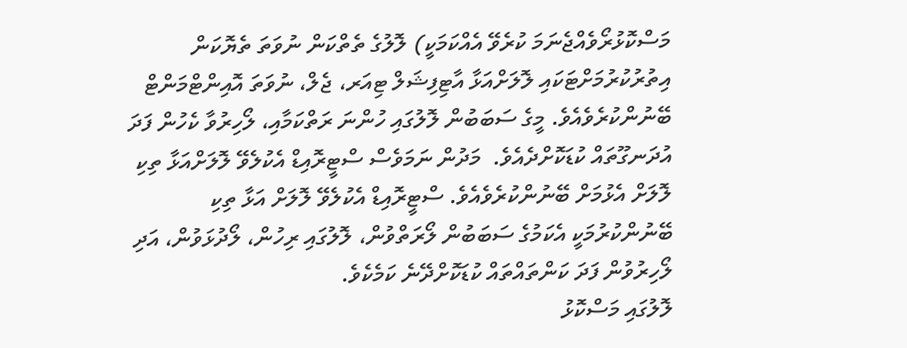މަސްކޮޅުރޯވެއްޖެނަމަ ކުރެވޭ އެއްކަމަކީ) ލޮލުގެ ތެތްކަން ނުވަތަ ތެޔޮކަން އިތުރުކުރުމަށްޓަކައި ލޮލަށްއަޅާ އާޓިފިޝަލް ޓިއަރ، ޖެލް، ނުވަތަ އޮއިންޓްމަންޓް ބޭނުންކުރެވެއެވެ. މީގެ ސަބަބުން ލޮލުގައި ހުންނަ ރަތްކަމާއި، ލޯހިރުވާ ކެހުން ފަދަ އުދަނގޫތައް ކުޑަކޮށްދެއެވެ.  މަދުން ނަމަވެސް ސްޓީރޮއިޑް އެކުލެވޭ ލޮލަށްއަޅާ ތިކި ލޮލަށް އެޅުމަށް ބޭނުންކުރެވެއެވެ. ސްޓީރޮއިޑް އެކުލެވޭ ލޮލަށް އަޅާ ތިކި ބޭނުންކުރުމަކީ އެކަމުގެ ސަބަބުން ލޯރަތްވުން، ލޮލުގައި ރިހުން، ލޯދުޅަވުން، އަދި ލޯހިރުވުން ފަދަ ކަންތައްތައް ކުޑަކޮށްދޭނެ ކަމެކެވެ.
ލޮލުގައި މަސްކޮޅު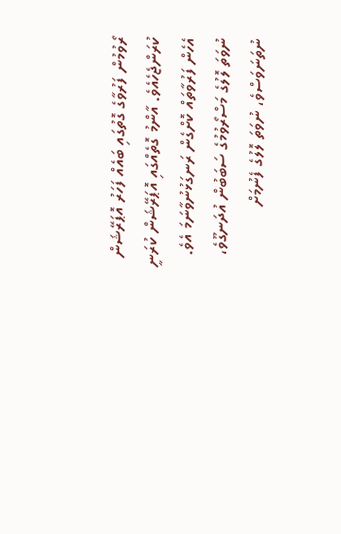ރޯވުމުން ފަރުވާގެ ގޮތުގައި ބައެއް ފަހަރު އޮޕަރޭޝަން ކުރަންޖެހެއެވެ. އާންމު ގޮތެއްގައި އޮޕަރޭޝަން ކުރަނީ އެހެން ފަރުވާތައް ކޮށްގެން ރަނގަޅުނުވާނަމަ އެވެ. ނުވަތަ ލޮލުގެ މަސްރޯވުމުގެ ސަބަބުން އުދަނގޫވެ، ނުތަނަވަސްވެ، ނުވަތަ ލޮލުގެ ފެނުމަށް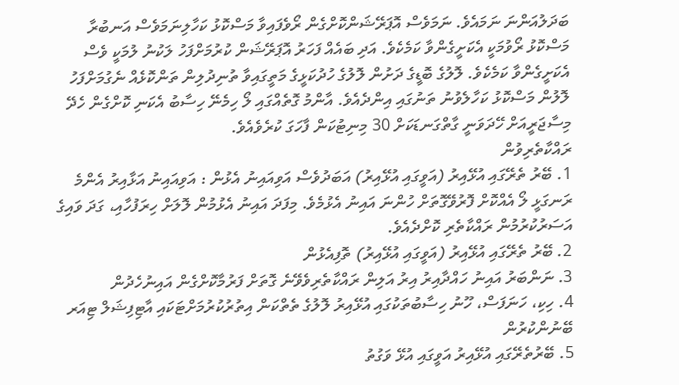ބަދަލުއަންނަ ނަމައެވެ. ނަމަވެސް އޮޕަރޭޝަންކޮށްގެން ރޯވެފައިވާ މަސްކޮޅު ކަހާލިނަމަވެސް އަނބުރާ މަސްކޮޅު ރޯވުމަކީ އެކަށީގެންވާ ކަމެކެވެ. އަދި ބައެއް ފަހަރު އޮޕަރޭޝަން ކުރުމަށްފަހު ލަކުނު ލުމަކީ ވެސް އެކަށީގެންވާ ކަމެކެވެ. ލޮލުގެ ބޮޑީގެ ދަށުން ލޮލުގެ ހުދުކަޅީގެ މަތީގައިވާ ތުނިދުލިން ތަންކޮޅެއް ނެގުމަށްފަހު ލޮލުން މަސްކޮޅު ކަހާލެވުނު ތަނުގައި އިންދެއެވެ. އާންމު ގޮތެއްގައި ލޯ ހިމެނޭ ހިސާބު އެކަނި ކޮށްގެން ހެދޭ މިސާޖަރީއަށް ހޭދަވަނީ ގާތްގަނޑަކަށް 30 މިނިޓުކަން ފާހަގަ ކުރެވެއެވެ.
ރައްކާތެރިވުން
1. ބޭރު ތެރޭގައި އުޅޭއިރު (އަވީގައި އުޅޭއިރު) އަބަދުވެސް އަވިއައިނު އެޅުން : އަވިއައިނު އަޅާއިރު އެންމެ ރަނގަޅީ ލޯ އެއްކޮށް ފޮރުވޭގޮތަށް ހުންނަ އައިނު އެޅުމެވެ. މިފަދަ އައިނު އެޅުމުން ލޮލަށް ހިރަފުހާއި، ގަދަ ވައިގެ އަސަރުކުރުމުން ރައްކާތެރި ކޮށްދެއެވެ.
2. ބޭރު ތެރޭގައި އުޅޭއިރު (އަވީގައި އުޅޭއިރު) ތޮފިއެޅުން
3. ނަންބަރު އައިނު ހައްދާއިރު އިރު އަލިން ރައްކާތެރިވެވޭނެ ގޮތަށް ފަރުމާކޮށްގެން އައިނުހެދުން
4. ހިކި، ހަނަފަސް، ހޫނު ހިސާބުތަކުގައި އުޅޭއިރު ލޮލުގެ ތެތްކަން އިތުރުކުރުމަށްޓަކައި އާޓިފިޝަލް ޓިއަރ ބޭނުންކުރުން
5. ބޭރުތެރޭގައި އުޅޭއިރު އަވީގައި އުޅޭ ވަގުތު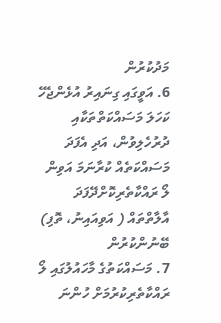މަދުކުރުން
6. އަވީގައި ގިނައިރު އުޅެންޖެހޭ ކަހަލަ މަސައްކަތްތަކާއި ދުރުހެލިވުން، އަދި އެފަދަ މަސައްކަތެއް ކުރާނަމަ އަވިން ލޯ ރައްކާތެރިކޮށްދޭފަދަ އާލާތްތައް ( އަވިއައިނު، ތޮފި) ބޭނުންކުރުން
7. މަސައްކަތުގެ މާހައުލުގައި ލޯ ރައްކާތެރިކުރުމަށް ހުންނަ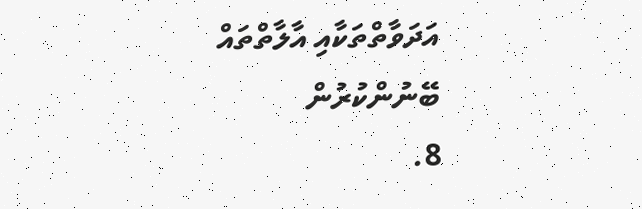އަދަވާތްތަކާއި އާލާތްތައް ބޭނުންކުރުން
8.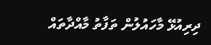ދިރިއުޅޭ މާހައުލުން ތަފާތު މާއްދާތައް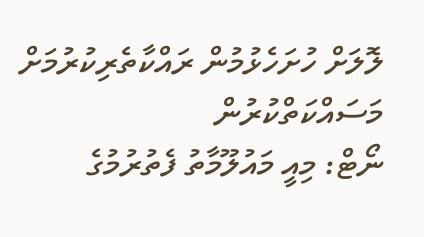ލޮލަށް ހުށަހެޅުމުން ރައްކާތެރިކުރުމަށް މަސައްކަތްކުރުން
ނޯޓް: މިއީ މައުލޫމާތު ފެތުރުމުގެ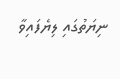ނިޔަތުގައި ލިޔެފައިވާ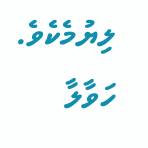ލިޔުމެކެވެ.
ހަވާލާ